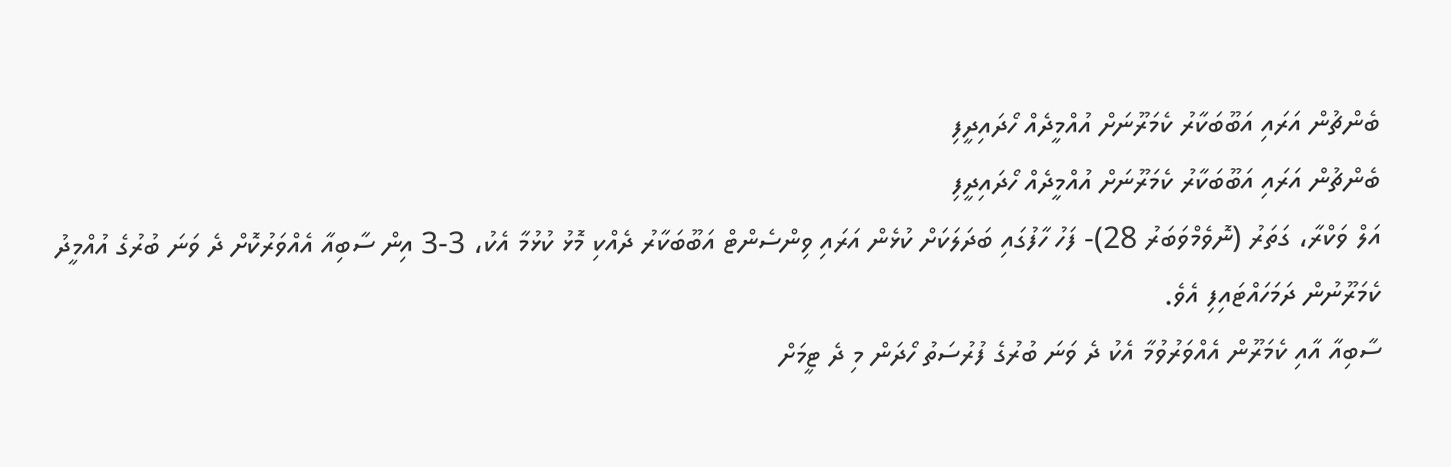ބެންޗުން އަރައި އަބޫބަކާރު ކެމަރޫނަށް އުއްމީދެއް ހޯދައިދީފި
ބެންޗުން އަރައި އަބޫބަކާރު ކެމަރޫނަށް އުއްމީދެއް ހޯދައިދީފި
އަލް ވަކްރާ، ގަތަރު (ނޮވެމްވަބަރު 28)- ފަހު ހާފުގައި ބަދަލަކަށް ކުޅެން އަރައި ވިންސެންޓް އަބޫބަކާރު ދެއްކި މޮޅު ކުޅުމާ އެކު، 3-3 އިން ސާބިއާ އެއްވަރުކޮށް ދެ ވަނަ ބުރުގެ އުއްމީދު ކެމަރޫނުން ދަމަހައްޓައިފި އެވެ.
ސާބިއާ އާއި ކެމަރޫން އެއްވަރުވުމާ އެކު ދެ ވަނަ ބުރުގެ ފުރުސަތު ހޯދަން މި ދެ ޓީމަށް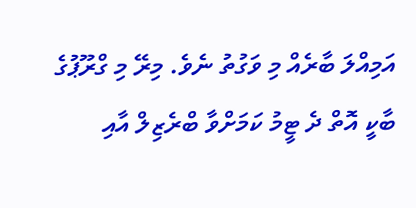އަމިއްލަ ބާރެއް މި ވަގުތު ނެވެ. މިރޭ މި ގްރޫޕުގެ ބާކީ އޮތް ދެ ޓީމު ކަމަށްވާ ބްރެޒިލް އާއި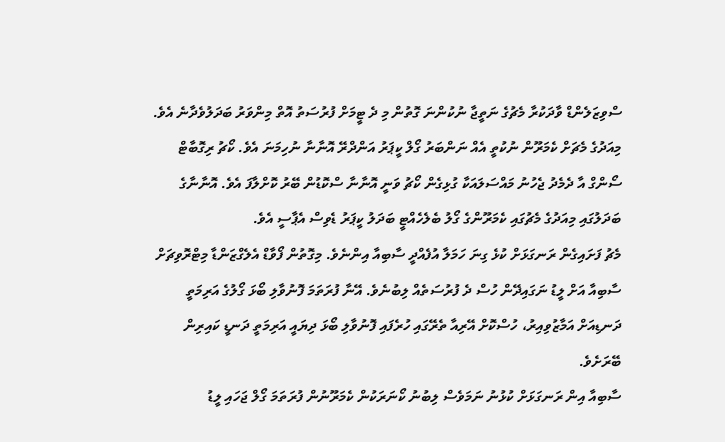ސްވިޒަލެންޑް ވާދަކުރާ މެޗުގެ ނަތީޖާ ނުކުންނަ ގޮތުން މި ދެ ޓީމަށް ފުރުސަތު އޮތް މިންވަރު ބަދަލުވެދާނެ އެވެ.
މިއަދުގެ މެޗަށް ކެމަރޫން ނުކުތީ އެއް ނަންބަރު ގޯލް ކީޕަރު އަންދްރޭ އޮނާނާ ނުހިމަނަ އެވެ. ކޯޗު ރިގޮބާޓް ސޯންގް އާ ދެމެދު ޖެހުނު މައްސަލައަކާ ގުޅިގެން ކޯޗު ވަނީ އޮނާނާ ސްކޮޑުން ބޭރު ކޮށްލާފަ އެވެ. އޮނާނާގެ ބަދަލުގައި މިއަދުގެ މެޗުގައި ކެމަރޫންގެ ގޯލު ބެލެހެއްޓީ ބަދަލު ކީޕަރު ޑެވިސް އެޕާސީ އެވެ.
މެޗު ފަށައިގެން ރަނގަޅަށް ކުޅެ ގިނަ ހަމަލާ އުފެއްދީ ސާބިއާ އިންނެވެ. މިގޮތުން ފޯވާޑް އެލެގްޒަންޑާ މިޓްރޮވިޗަށް ސާބިއާ އަށް ލީޑު ނަގައިދޭން ހުސް ދެ ފުރުސަތެއް ލިބުނެވެ. އޭނާ ފުރަތަމަ ފޮނުވާލި ބޯޅަ ގޯލުގެ އަރިމަތީ ދަނޑިއަށް އަމާޒުވިއިރު، ހުސްކޮށް އޭރިއާ ތެރޭގައި ހުރެފައި ފޮނުވާލި ބޯޅަ ދިޔައީ އަރިމަތީ ދަނޑީ ކައިރިން ބޭރަށެވެ.
ސާބިއާ އިން ރަނގަޅަށް ކުޅުނު ނަމަވެސް ލިބުނު ކޯނަރަކުން ކެމަރޫނުން ފުރަތަމަ ގޯލް ޖަހައި ލީޑު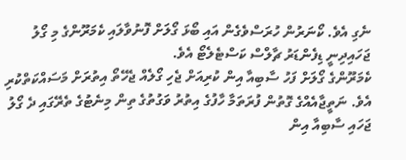ނެގި އެވެ. ކޯނަރުން ހުރަސްވެގެން އައި ބޯޅަ ގޯލަށް ފޮނުވާލައި ކެމަރޫންގެ މި ގޯލު ޖަހައިދިނީ ޑިފެންޑަރު ޗާލްސް ކަސްޓެލެޓޯ އެވެ.
ކެމަރޫންގެ ގޯލަށް ފަހު ސާބިއާ އިން ކުރިއަށް ޖެހި ގޯލެއް ޖެހޭތޯ އިތުރަށް މަސައްކަތްކުރި އެވެ. ނަތީޖާއެއްގެ ގޮތުން ފުރަތަމާ ހާފުގެ އިތުރު ވަގުތުގެ ތިން މިނެޓުގެ ތެރޭގައި ދެ ގޯލު ޖަހައި ސާބިއާ އިން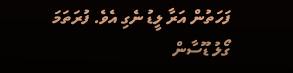ފަހަތުން އަރާ ލީޑު ނެގި އެވެ. ފުރަތަމަ ގޯލު ޑޫސާން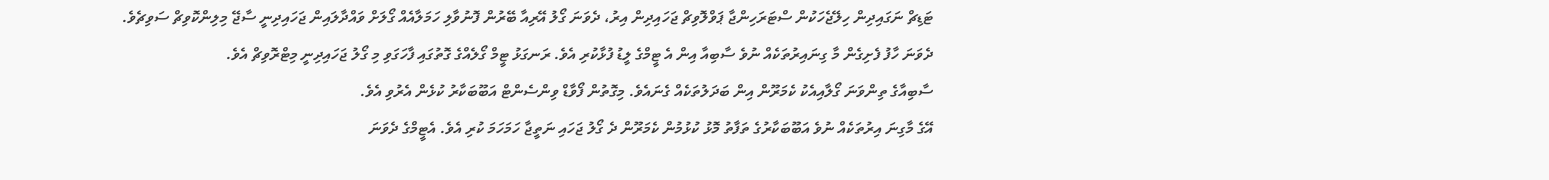ޓަޑިޗް ނަގައިދިން ހިލޭޖެހަކުން ސްޓަރަހިންޖާ ޕަވްލޮވިޗް ޖަހައިދިން އިރު، ދެވަނަ ގޯލު އޭރިއާ ބޭރުން ފޮނުވާލި ހަމަލާއެއް ގޯލަށް ވައްދާލައިން ޖަހައިދިނީ ސާޖޭ މިލިންކޮވިޗް ސަވިޗެވެ.
ދެވަނަ ހާފު ފެށިގެން މާ ގިނައިރުތަކެއް ނުވެ ސާބިއާ އިން އެ ޓީމްގެ ލީޑު ފުޅާކުރި އެވެ. ރަނގަޅު ޓީމް ގޯލެއްގެ ގޮތުގައި ފާހަގަވި މި ގޯލު ޖަހައިދިނީ މިޓްރޮވިޗް އެވެ.
ސާބިއާގެ ތިންވަނަ ގޯލާއިއެކު ކެމަރޫން އިން ބަދަލުތަކެއް ގެނައެވެ. މިގޮތުން ފޯވާޑް ވިންސެންޓް އަބޫބަކާރު ކުޅެން އެރުވި އެވެ.
އޭގެ މާގިނަ އިރުތަކެއް ނުވެ އަބޫބަކާރުގެ ތަފާތު މޮޅު ކުޅުމުން ކެމަރޫން ދެ ގޯލު ޖަހައި ނަތީޖާ ހަމަހަމަ ކުރި އެވެ. އެޓީމްގެ ދެވަނަ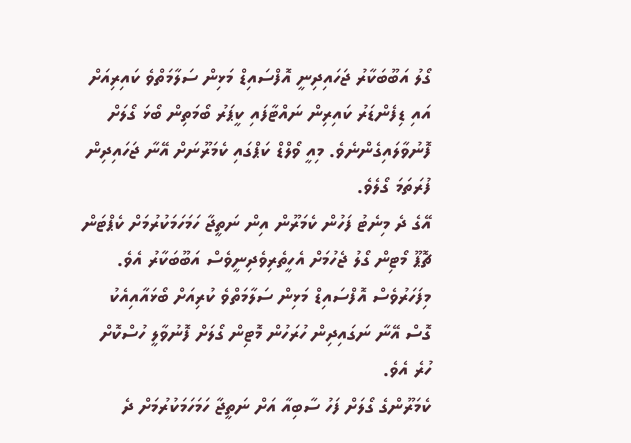ގޯލު އަބޫބަކާރު ޖަހައިދިނީ އޮފްސައިޑް މަޅިން ސަލާމަތްވެ ކައިރިއަށް އައި ޑިފެންޑަރު ކައިރިން ނައްޓާފައި ކީޕަރު ބޯމަތިން ބޯޅަ ގޯލަށް ފޮނުވާލައިގެންނެވެ. މިއީ ވޯލްޑް ކަޕްގައި ކެމަރޫނަށް އޭނާ ޖަހައިދިން ފުރަތަމަ ގޯލެވެ.
އޭގެ ދެ މިނެޓު ފަހުން ކެމަރޫން އިން ނަތީޖާ ހަމަހަމަކުރުމަށް ކެޕްޓަން ޗޮޕޫ މޯޓިން ގޯލު ޖެހުމަށް އެހީތެރިވެދިނީވެސް އަބޫބަކާރު އެވެ. މިފަހަރުވެސް އޮފްސައިޑް މަޅިން ސަލާމަތްވެ ކުރިއަށް ބޯޅައާއިއެކު ގޮސް އޭނާ ނަގައިދިން ހުރަހުން މޮޓިން ގޯލަށް ފޮނުވާލީ ހުސްކޮށް ހުރެ އެވެ.
ކެމަރޫންގެ ގޯލަށް ފަހު ސާބިއާ އަށް ނަތީޖާ ހަމަހަމަކުރުމަށް ދެ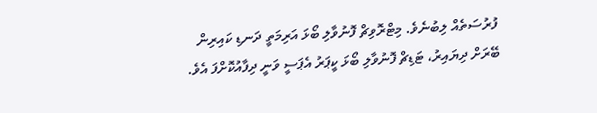ފުރުސަތެއް ލިބުނެވެ. މިޓްރޮވިޗް ފޮނުވާލި ބޯޅަ އަރިމަތީ ދަނޑި ކައިރިން ބޭރަށް ދިޔައިރު، ޓަޑިޗް ފޮނުވާލި ބޯޅަ ކީޕަރު އެޕަސީ ވަނީ ދިފާއުކޮށްފަ އެވެ.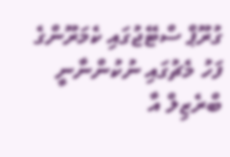ގުރޫޕް ސްޓޭޖުގައި ކެމަރޫންގެ ފަހު މެޗުގައި ނުކުންނާނީ ބްރެޒިލް އާ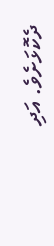ދެކޮޅަށެވެ. އަދި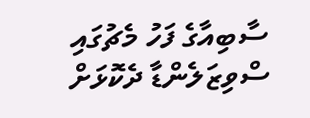ސާބިއާގެ ފަހު މެޗުގައި ސްވިޒަލެންޑާ ދެކޮޅަށް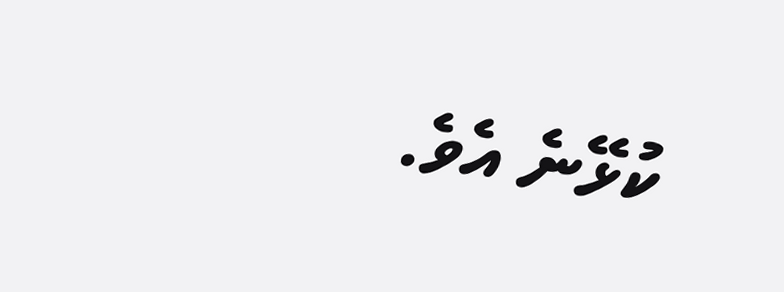ކުޅޭނެ އެވެ.